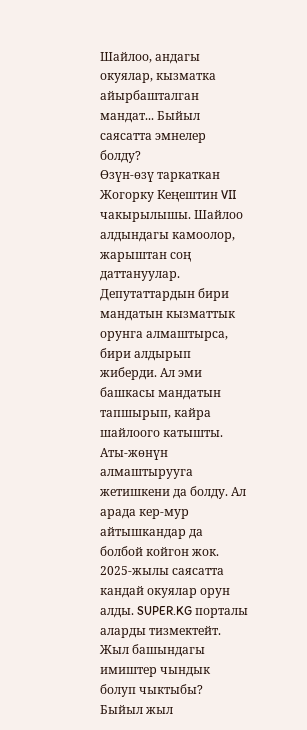Шайлоо, андагы окуялар, кызматка айырбашталган мандат... Быйыл саясатта эмнелер болду?
Өзүн-өзү таркаткан Жогорку Кеңештин VII чакырылышы. Шайлоо алдындагы камоолор, жарыштан соң даттануулар. Депутаттардын бири мандатын кызматтык орунга алмаштырса, бири алдырып жиберди. Ал эми башкасы мандатын тапшырып, кайра шайлоого катышты. Аты-жөнүн алмаштырууга жетишкени да болду. Ал арада кер-мур айтышкандар да болбой койгон жок.
2025-жылы саясатта кандай окуялар орун алды. SUPER.KG порталы аларды тизмектейт.
Жыл башындагы имиштер чындык болуп чыктыбы?
Быйыл жыл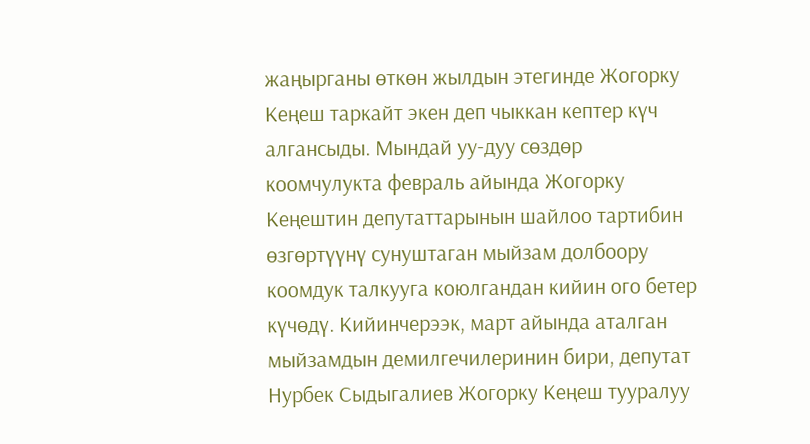жаңырганы өткөн жылдын этегинде Жогорку Кеңеш таркайт экен деп чыккан кептер күч алгансыды. Мындай уу-дуу сөздөр коомчулукта февраль айында Жогорку Кеңештин депутаттарынын шайлоо тартибин өзгөртүүнү сунуштаган мыйзам долбоору коомдук талкууга коюлгандан кийин ого бетер күчөдү. Кийинчерээк, март айында аталган мыйзамдын демилгечилеринин бири, депутат Нурбек Сыдыгалиев Жогорку Кеңеш тууралуу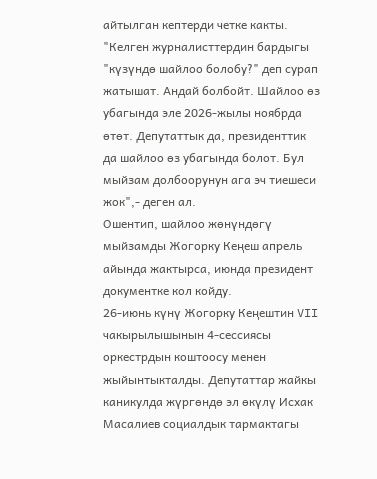айтылган кептерди четке какты.
"Келген журналисттердин бардыгы "күзүндө шайлоо болобу?" деп сурап жатышат. Андай болбойт. Шайлоо өз убагында эле 2026-жылы ноябрда өтөт. Депутаттык да, президенттик да шайлоо өз убагында болот. Бул мыйзам долбоорунун ага эч тиешеси жок",- деген ал.
Ошентип, шайлоо жөнүндөгү мыйзамды Жогорку Кеңеш апрель айында жактырса, июнда президент документке кол койду.
26-июнь күнү Жогорку Кеңештин VII чакырылышынын 4-сессиясы оркестрдын коштоосу менен жыйынтыкталды. Депутаттар жайкы каникулда жүргөндө эл өкүлү Исхак Масалиев социалдык тармактагы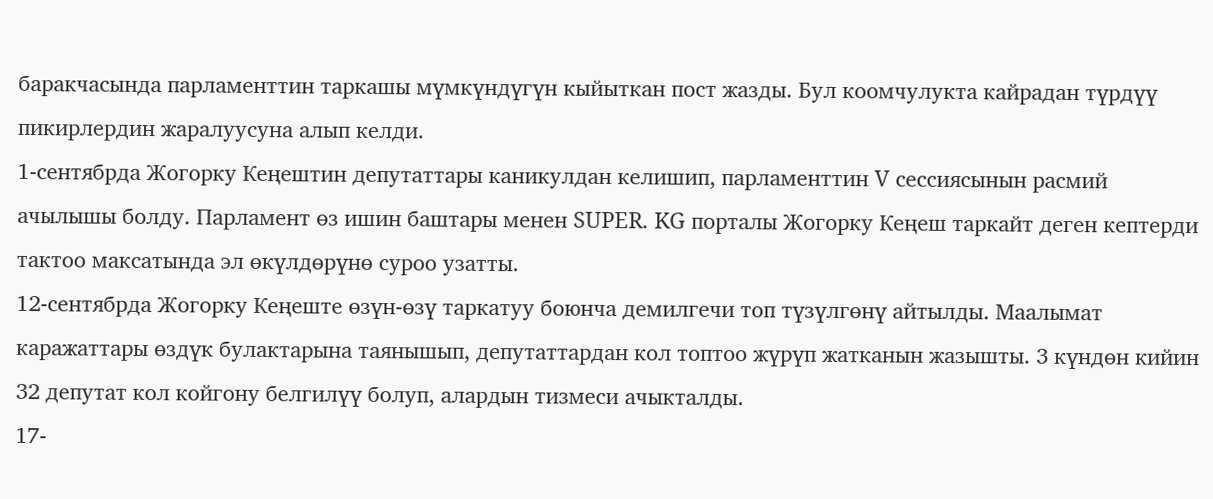баракчасында парламенттин таркашы мүмкүндүгүн кыйыткан пост жазды. Бул коомчулукта кайрадан түрдүү пикирлердин жаралуусуна алып келди.
1-сентябрда Жогорку Кеңештин депутаттары каникулдан келишип, парламенттин V сессиясынын расмий ачылышы болду. Парламент өз ишин баштары менен SUPER. KG порталы Жогорку Кеңеш таркайт деген кептерди тактоо максатында эл өкүлдөрүнө суроо узатты.
12-сентябрда Жогорку Кеңеште өзүн-өзү таркатуу боюнча демилгечи топ түзүлгөнү айтылды. Маалымат каражаттары өздүк булактарына таянышып, депутаттардан кол топтоо жүрүп жатканын жазышты. 3 күндөн кийин 32 депутат кол койгону белгилүү болуп, алардын тизмеси ачыкталды.
17-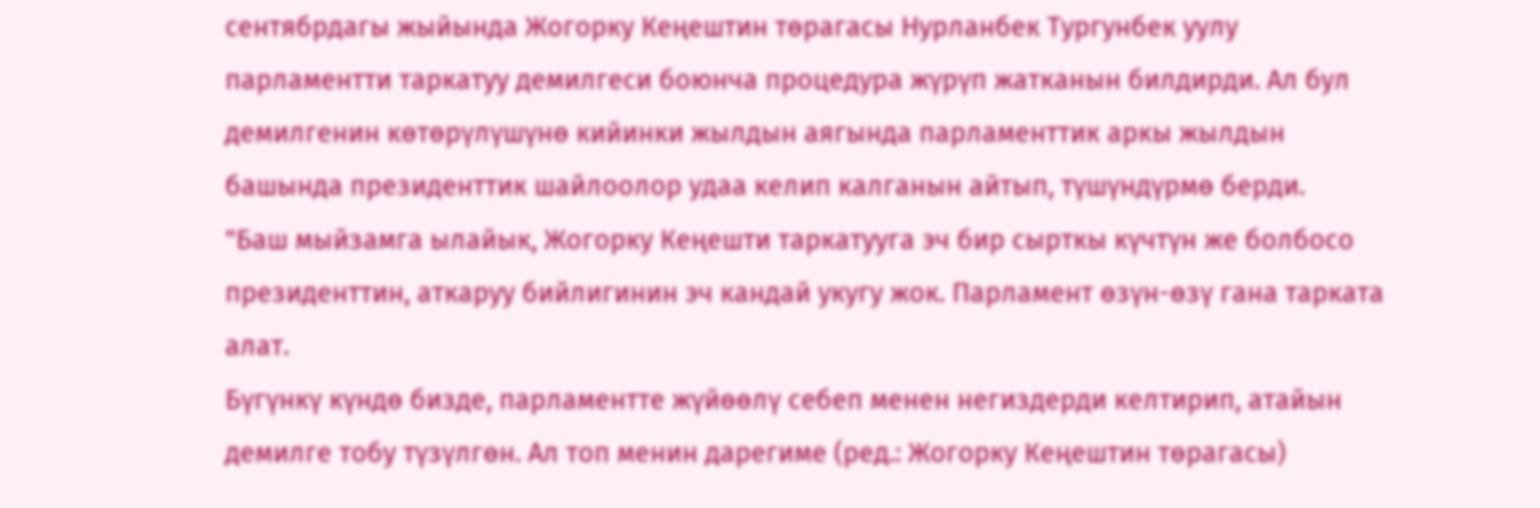сентябрдагы жыйында Жогорку Кеңештин төрагасы Нурланбек Тургунбек уулу парламентти таркатуу демилгеси боюнча процедура жүрүп жатканын билдирди. Ал бул демилгенин көтөрүлүшүнө кийинки жылдын аягында парламенттик аркы жылдын башында президенттик шайлоолор удаа келип калганын айтып, түшүндүрмө берди.
"Баш мыйзамга ылайык, Жогорку Кеңешти таркатууга эч бир сырткы күчтүн же болбосо президенттин, аткаруу бийлигинин эч кандай укугу жок. Парламент өзүн-өзү гана тарката алат.
Бүгүнкү күндө бизде, парламентте жүйөөлү себеп менен негиздерди келтирип, атайын демилге тобу түзүлгөн. Ал топ менин дарегиме (ред.: Жогорку Кеңештин төрагасы)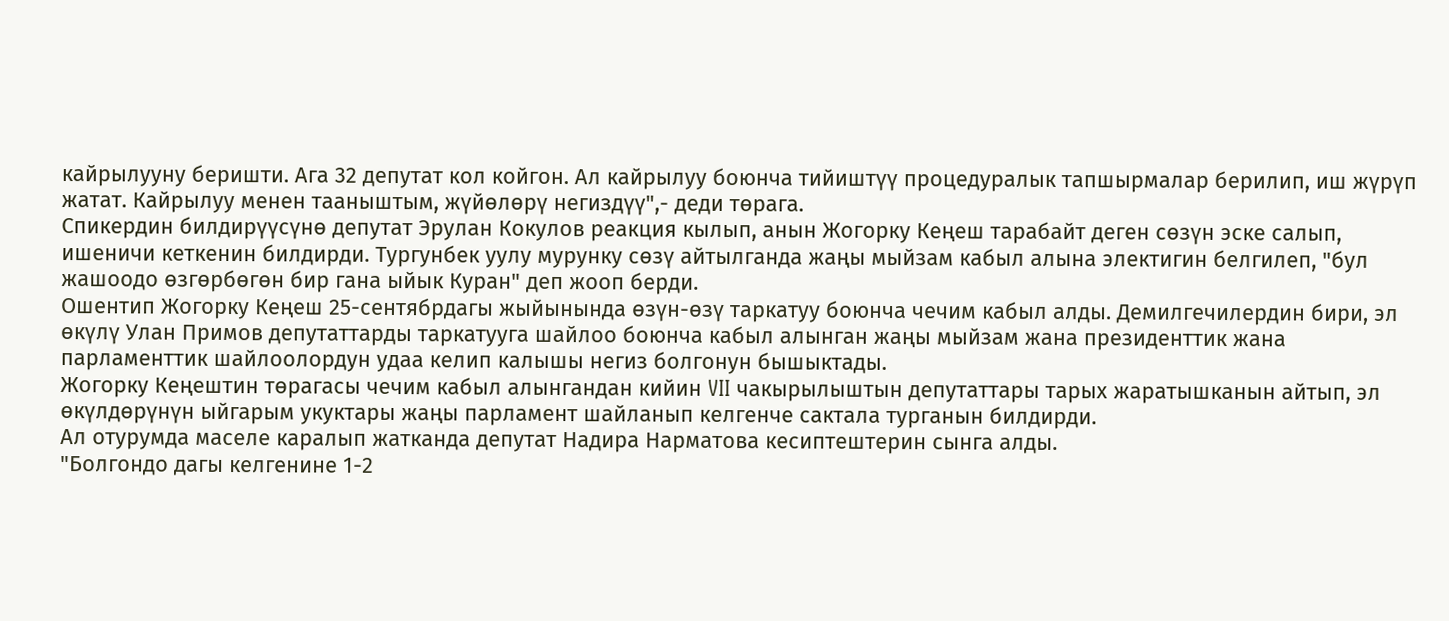кайрылууну беришти. Ага 32 депутат кол койгон. Ал кайрылуу боюнча тийиштүү процедуралык тапшырмалар берилип, иш жүрүп жатат. Кайрылуу менен тааныштым, жүйөлөрү негиздүү",- деди төрага.
Спикердин билдирүүсүнө депутат Эрулан Кокулов реакция кылып, анын Жогорку Кеңеш тарабайт деген сөзүн эске салып, ишеничи кеткенин билдирди. Тургунбек уулу мурунку сөзү айтылганда жаңы мыйзам кабыл алына электигин белгилеп, "бул жашоодо өзгөрбөгөн бир гана ыйык Куран" деп жооп берди.
Ошентип Жогорку Кеңеш 25-сентябрдагы жыйынында өзүн-өзү таркатуу боюнча чечим кабыл алды. Демилгечилердин бири, эл өкүлү Улан Примов депутаттарды таркатууга шайлоо боюнча кабыл алынган жаңы мыйзам жана президенттик жана парламенттик шайлоолордун удаа келип калышы негиз болгонун бышыктады.
Жогорку Кеңештин төрагасы чечим кабыл алынгандан кийин VII чакырылыштын депутаттары тарых жаратышканын айтып, эл өкүлдөрүнүн ыйгарым укуктары жаңы парламент шайланып келгенче сактала турганын билдирди.
Ал отурумда маселе каралып жатканда депутат Надира Нарматова кесиптештерин сынга алды.
"Болгондо дагы келгенине 1-2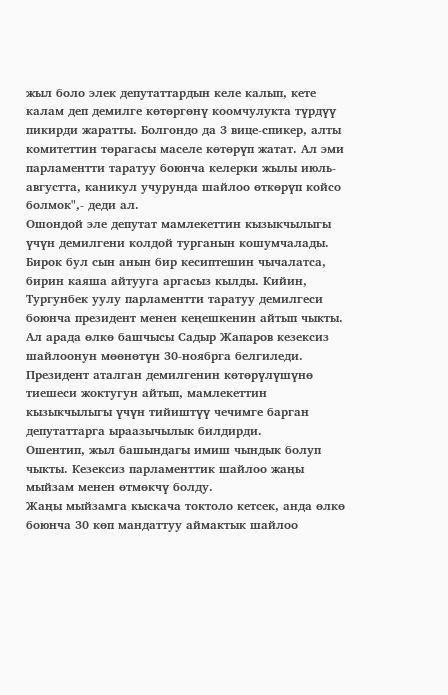жыл боло элек депутаттардын келе калып, кете калам деп демилге көтөргөнү коомчулукта түрдүү пикирди жаратты. Болгондо да 3 вице-спикер, алты комитеттин төрагасы маселе көтөрүп жатат. Ал эми парламентти таратуу боюнча келерки жылы июль-августта, каникул учурунда шайлоо өткөрүп койсо болмок",- деди ал.
Ошондой эле депутат мамлекеттин кызыкчылыгы үчүн демилгени колдой турганын кошумчалады. Бирок бул сын анын бир кесиптешин чычалатса, бирин каяша айтууга аргасыз кылды. Кийин, Тургунбек уулу парламентти таратуу демилгеси боюнча президент менен кеңешкенин айтып чыкты.
Ал арада өлкө башчысы Садыр Жапаров кезексиз шайлоонун мөөнөтүн 30-ноябрга белгиледи. Президент аталган демилгенин көтөрүлүшүнө тиешеси жоктугун айтып, мамлекеттин кызыкчылыгы үчүн тийиштүү чечимге барган депутаттарга ыраазычылык билдирди.
Ошентип, жыл башындагы имиш чындык болуп чыкты. Кезексиз парламенттик шайлоо жаңы мыйзам менен өтмөкчү болду.
Жаңы мыйзамга кыскача токтоло кетсек, анда өлкө боюнча 30 көп мандаттуу аймактык шайлоо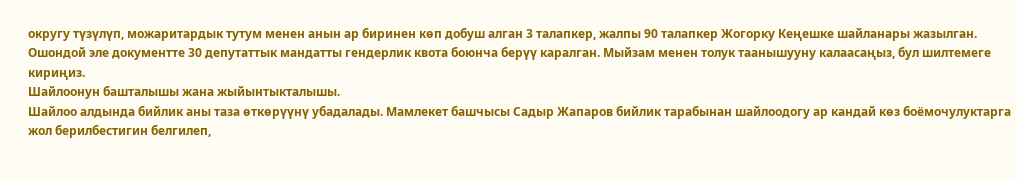округу түзүлүп, можаритардык тутум менен анын ар биринен көп добуш алган 3 талапкер, жалпы 90 талапкер Жогорку Кеңешке шайланары жазылган. Ошондой эле документте 30 депутаттык мандатты гендерлик квота боюнча берүү каралган. Мыйзам менен толук таанышууну калаасаңыз, бул шилтемеге кириңиз.
Шайлоонун башталышы жана жыйынтыкталышы.
Шайлоо алдында бийлик аны таза өткөрүүнү убадалады. Мамлекет башчысы Садыр Жапаров бийлик тарабынан шайлоодогу ар кандай көз боёмочулуктарга жол берилбестигин белгилеп,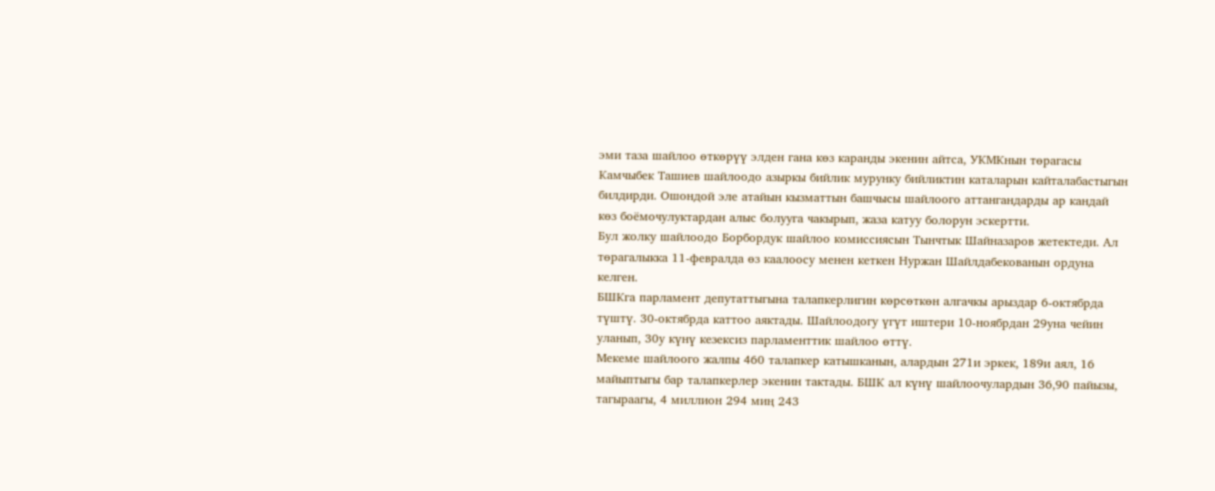эми таза шайлоо өткөрүү элден гана көз каранды экенин айтса, УКМКнын төрагасы Камчыбек Ташиев шайлоодо азыркы бийлик мурунку бийликтин каталарын кайталабастыгын билдирди. Ошондой эле атайын кызматтын башчысы шайлоого аттангандарды ар кандай көз боёмочулуктардан алыс болууга чакырып, жаза катуу болорун эскертти.
Бул жолку шайлоодо Борбордук шайлоо комиссиясын Тынчтык Шайназаров жетектеди. Ал төрагалыкка 11-февралда өз каалоосу менен кеткен Нуржан Шайлдабекованын ордуна келген.
БШКга парламент депутаттыгына талапкерлигин көрсөткөн алгачкы арыздар 6-октябрда түштү. 30-октябрда каттоо аяктады. Шайлоодогу үгүт иштери 10-ноябрдан 29уна чейин уланып, 30у күнү кезексиз парламенттик шайлоо өттү.
Мекеме шайлоого жалпы 460 талапкер катышканын, алардын 271и эркек, 189и аял, 16 майыптыгы бар талапкерлер экенин тактады. БШК ал күнү шайлоочулардын 36,90 пайызы, тагыраагы, 4 миллион 294 миң 243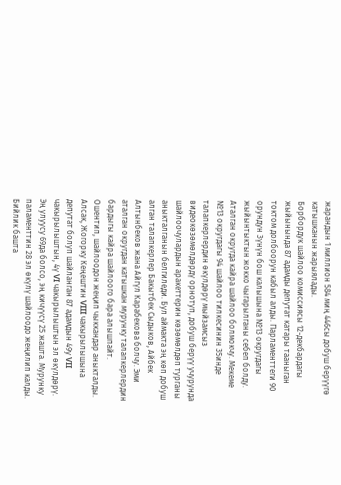жарандын 1 миллион 584 миң 446сы добуш берүүгө катышканын жарыялады.
Борбордук шайлоо комиссиясы 12-декбардагы жыйынында 87 адамды депутат катары тааныган токтом долбоорун кабыл алды. Парламенттеги 90 орундун 3үнүн бош калышына №13 округдагы жыйынтыктын жокко чыгарылганы себеп болду. Аталган округда кайра шайлоо болмокчу. Мекеме №13 округдагы 94 шайлоо тилкесинин 35инде талапкерлердин өкүлдөрү мыйзамсыз видеокөзөмөлдөрдү орнотуп, добуш берүү учурунда шайлоочулардын аракеттерин көзөмөлдөп турганы аныкталганын белгиледи. Бул аймакта эң көп добуш алган талапкерлер Бакытбек Сыдыков, Айбек Алтынбеков жана Айгүл Карабекова болчу. Эми аталган округдан катышкан мурунку талапкерлердин бардыгы кайра шайлоого бара алышпайт.
Ошентип, шайлоодон жеңип чыккандар аныкталды. Алсак, Жогорку Кеңештин VIII чакырылышына депутат болуп шайланган 87 адамдын 49у VII чакырылыштын, 4ү VI чакырылыштын эл өкүлдөрү. Эң улуусу 69да болсо, эң кичүүсү 25 жашта. Мурунку паламенттин 28 эл өкүлү шайлоодо жеңилип калды.
Бийлик башта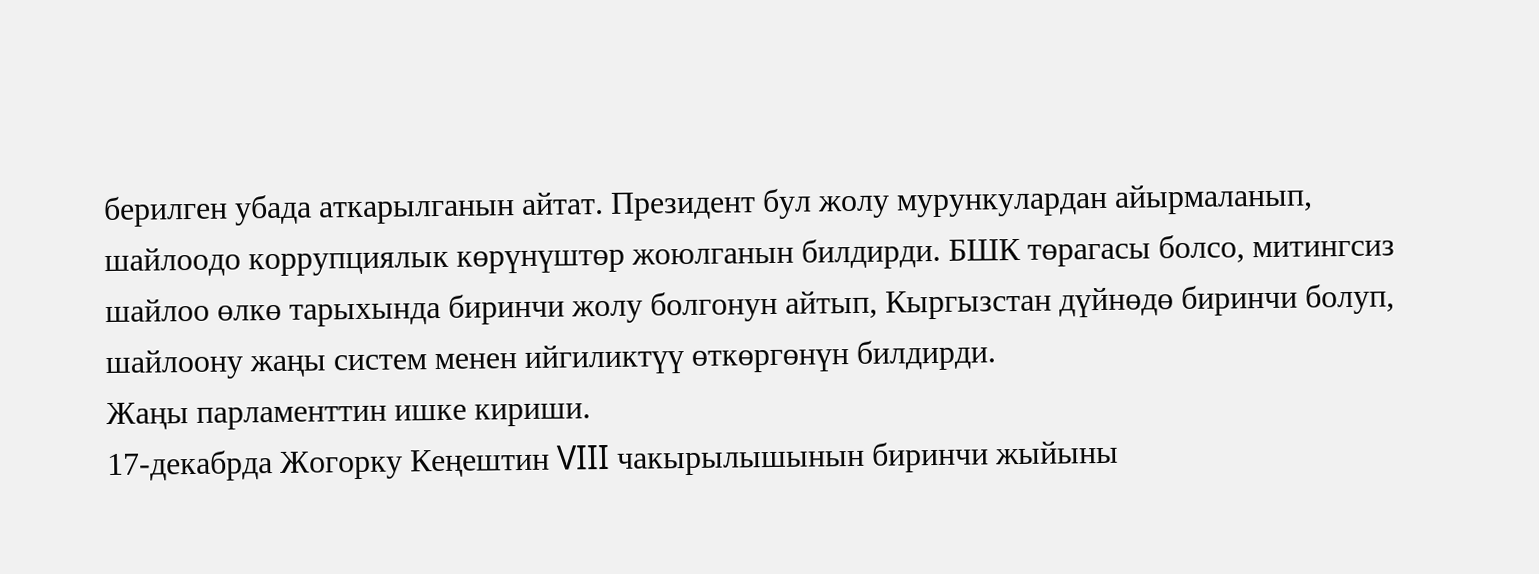берилген убада аткарылганын айтат. Президент бул жолу мурункулардан айырмаланып, шайлоодо коррупциялык көрүнүштөр жоюлганын билдирди. БШК төрагасы болсо, митингсиз шайлоо өлкө тарыхында биринчи жолу болгонун айтып, Кыргызстан дүйнөдө биринчи болуп, шайлоону жаңы систем менен ийгиликтүү өткөргөнүн билдирди.
Жаңы парламенттин ишке кириши.
17-декабрда Жогорку Кеңештин VIII чакырылышынын биринчи жыйыны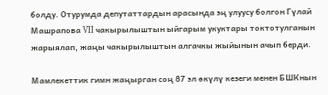болду. Отурумда депутаттардын арасында эң улуусу болгон Гүлай Машрапова VII чакырылыштын ыйгарым укуктары токтотулганын жарыялап, жаңы чакырылыштын алгачкы жыйынын ачып берди.

Мамлекеттик гимн жаңырган соң 87 эл өкүлү кезеги менен БШКнын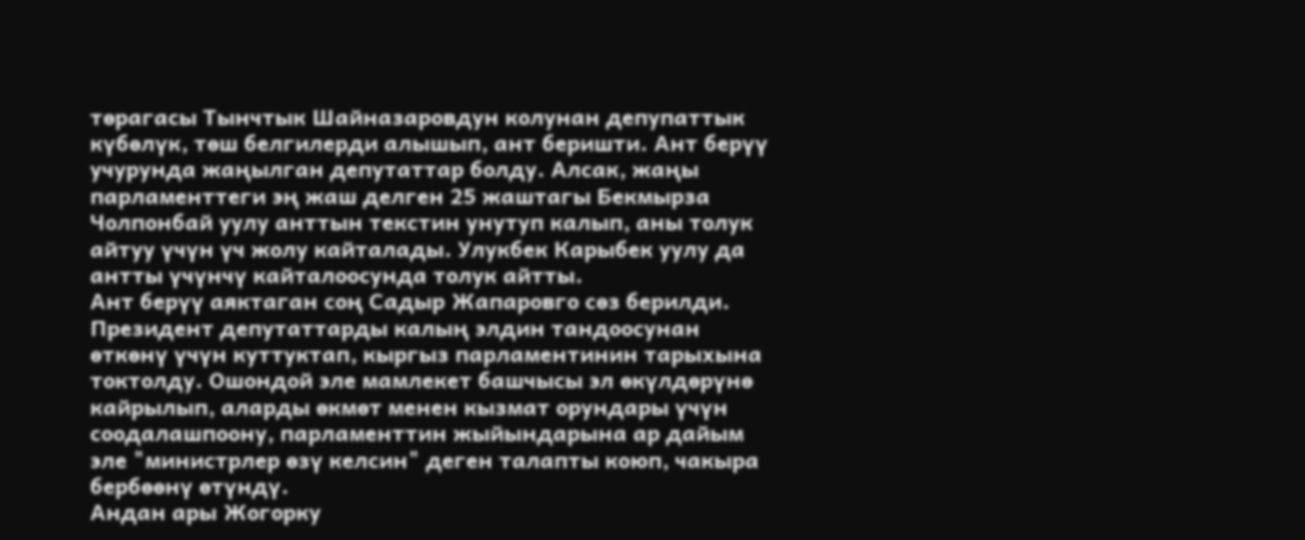төрагасы Тынчтык Шайназаровдун колунан депупаттык күбөлүк, төш белгилерди алышып, ант беришти. Ант берүү учурунда жаңылган депутаттар болду. Алсак, жаңы парламенттеги эң жаш делген 25 жаштагы Бекмырза Чолпонбай уулу анттын текстин унутуп калып, аны толук айтуу үчүн үч жолу кайталады. Улукбек Карыбек уулу да антты үчүнчү кайталоосунда толук айтты.
Ант берүү аяктаган соң Садыр Жапаровго сөз берилди. Президент депутаттарды калың элдин тандоосунан өткөнү үчүн куттуктап, кыргыз парламентинин тарыхына токтолду. Ошондой эле мамлекет башчысы эл өкүлдөрүнө кайрылып, аларды өкмөт менен кызмат орундары үчүн соодалашпоону, парламенттин жыйындарына ар дайым эле "министрлер өзү келсин" деген талапты коюп, чакыра бербөөнү өтүндү.
Андан ары Жогорку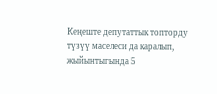Кеңеште депутаттык топторду түзүү маселеси да каралып, жыйынтыгында 5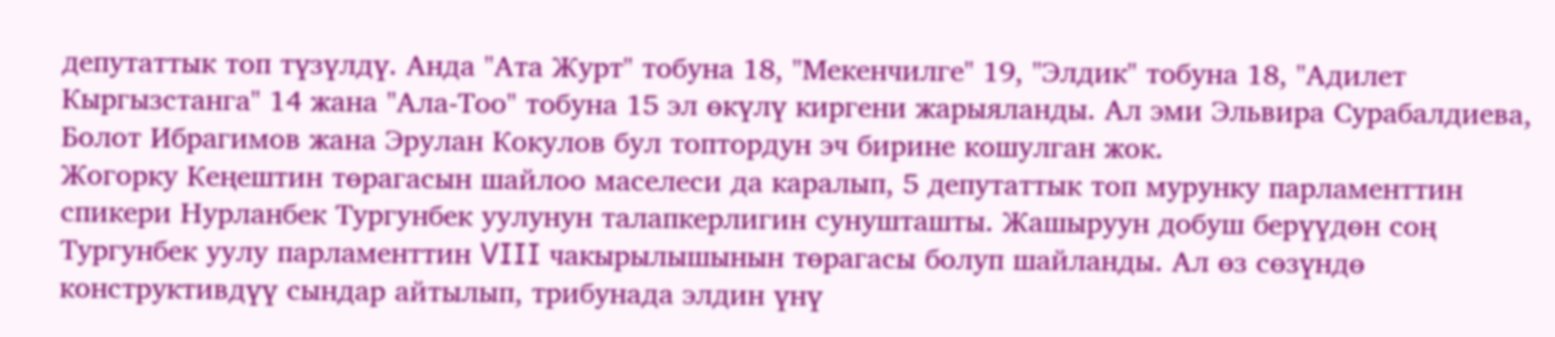депутаттык топ түзүлдү. Анда "Ата Журт" тобуна 18, "Мекенчилге" 19, "Элдик" тобуна 18, "Адилет Кыргызстанга" 14 жана "Ала-Тоо" тобуна 15 эл өкүлү киргени жарыяланды. Ал эми Эльвира Сурабалдиева, Болот Ибрагимов жана Эрулан Кокулов бул топтордун эч бирине кошулган жок.
Жогорку Кеңештин төрагасын шайлоо маселеси да каралып, 5 депутаттык топ мурунку парламенттин спикери Нурланбек Тургунбек уулунун талапкерлигин сунушташты. Жашыруун добуш берүүдөн соң Тургунбек уулу парламенттин VIII чакырылышынын төрагасы болуп шайланды. Ал өз сөзүндө конструктивдүү сындар айтылып, трибунада элдин үнү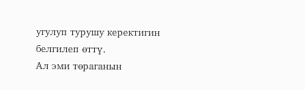угулуп турушу керектигин белгилеп өттү.
Ал эми төраганын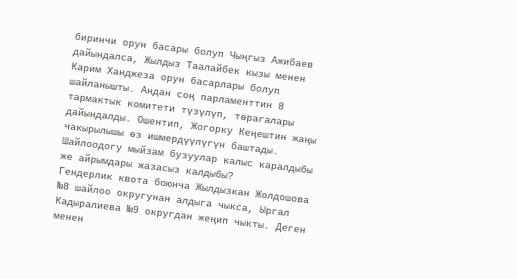биринчи орун басары болуп Чыңгыз Ажибаев дайындалса, Жылдыз Таалайбек кызы менен Карим Ханджеза орун басарлары болуп шайланышты. Андан соң парламенттин 8 тармактык комитети түзүлүп, төрагалары дайындалды. Ошентип, Жогорку Кеңештин жаңы чакырылышы өз ишмердүүлүгүн баштады.
Шайлоодогу мыйзам бузуулар калыс каралдыбы же айрымдары жазасыз калдыбы?
Гендерлик квота боюнча Жылдызкан Жолдошова №8 шайлоо округунан алдыга чыкса, Ыргал Кадыралиева №9 округдан жеңип чыкты. Деген менен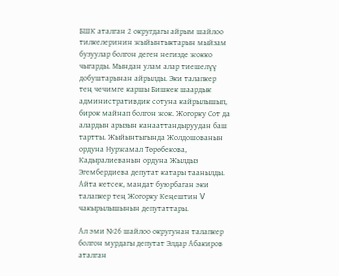БШК аталган 2 округдагы айрым шайлоо тилкелеринин жыйынтыктарын мыйзам бузуулар болгон деген негизде жокко чыгарды. Мындан улам алар тиешелүү добуштарынан айрылды. Эки талапкер тең чечимге каршы Бишкек шаардык административдик сотуна кайрылышып, бирок майнап болгон жок. Жогорку Сот да алардын арызын канааттандыруудан баш тартты. Жыйынтыгында Жолдошованын ордуна Нуржамал Төрөбекова, Кадыралиеванын ордуна Жылдыз Эгембердиева депутат катары таанылды. Айта кетсек, мандат буюрбаган эки талапкер тең Жогорку Кеңештин V чакырылышынын депутаттары.

Ал эми №26 шайлоо округунан талапкер болгон мурдагы депутат Элдар Абакиров аталган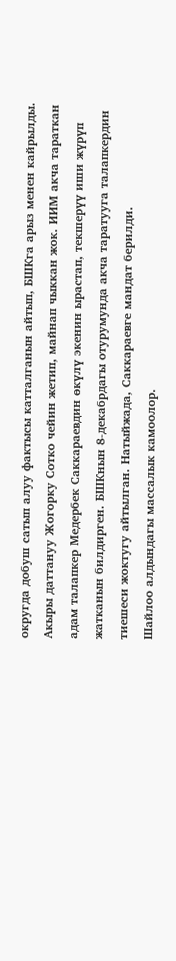округда добуш сатып алуу фактысы катталганын айтып, БШКга арыз менен кайрылды. Акыры даттануу Жогорку Сотко чейин жетип, майнап чыккан жок. ИИМ акча тараткан адам талапкер Медербек Саккараевдин өкүлү экенин ырастап, текшерүү иши жүрүп жатканын билдирген. БШКнын 8-декабрдагы отурумунда акча таратууга талапкердин тиешеси жоктугу айтылган. Натыйжада, Саккараевге мандат берилди.
Шайлоо алдындагы массалык камоолор.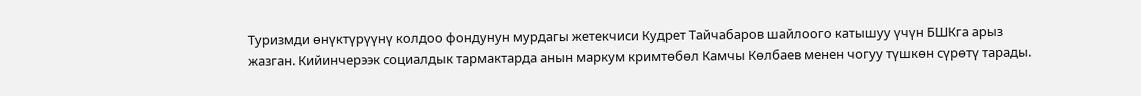Туризмди өнүктүрүүнү колдоо фондунун мурдагы жетекчиси Кудрет Тайчабаров шайлоого катышуу үчүн БШКга арыз жазган. Кийинчерээк социалдык тармактарда анын маркум кримтөбөл Камчы Көлбаев менен чогуу түшкөн сүрөтү тарады.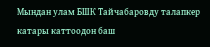Мындан улам БШК Тайчабаровду талапкер катары каттоодон баш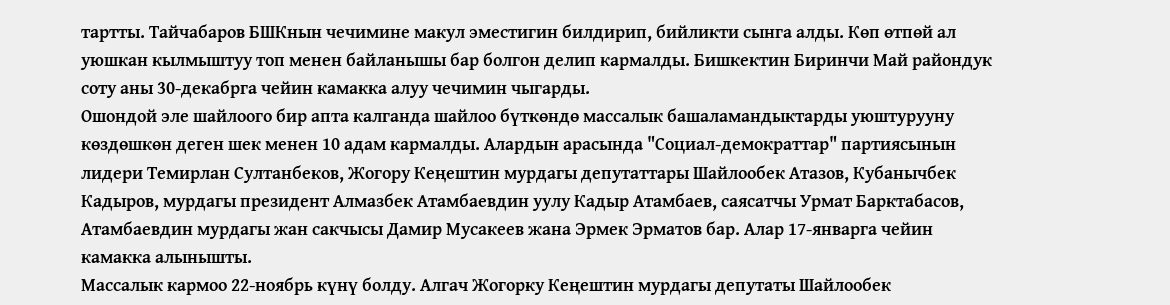тартты. Тайчабаров БШКнын чечимине макул эместигин билдирип, бийликти сынга алды. Көп өтпөй ал уюшкан кылмыштуу топ менен байланышы бар болгон делип кармалды. Бишкектин Биринчи Май райондук соту аны 30-декабрга чейин камакка алуу чечимин чыгарды.
Ошондой эле шайлоого бир апта калганда шайлоо бүткөндө массалык башаламандыктарды уюштурууну көздөшкөн деген шек менен 10 адам кармалды. Алардын арасында "Социал-демократтар" партиясынын лидери Темирлан Султанбеков, Жогору Кеңештин мурдагы депутаттары Шайлообек Атазов, Кубанычбек Кадыров, мурдагы президент Алмазбек Атамбаевдин уулу Кадыр Атамбаев, саясатчы Урмат Барктабасов, Атамбаевдин мурдагы жан сакчысы Дамир Мусакеев жана Эрмек Эрматов бар. Алар 17-январга чейин камакка алынышты.
Массалык кармоо 22-ноябрь күнү болду. Алгач Жогорку Кеңештин мурдагы депутаты Шайлообек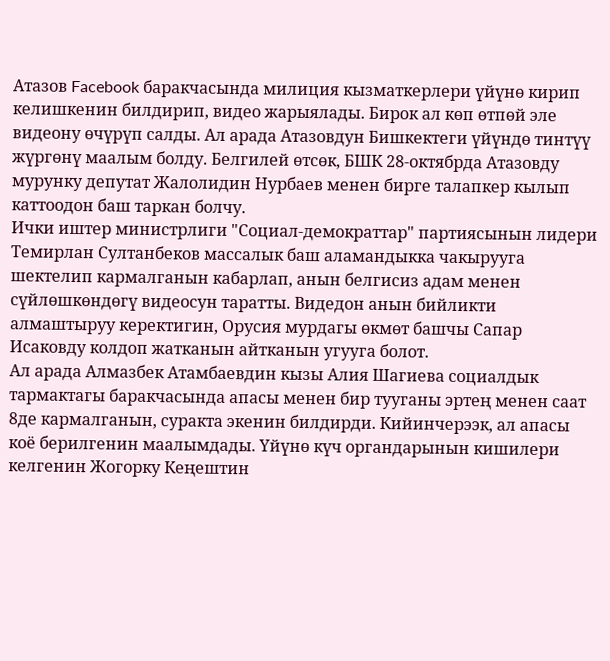Атазов Facebook баракчасында милиция кызматкерлери үйүнө кирип келишкенин билдирип, видео жарыялады. Бирок ал көп өтпөй эле видеону өчүрүп салды. Ал арада Атазовдун Бишкектеги үйүндө тинтүү жүргөнү маалым болду. Белгилей өтсөк, БШК 28-октябрда Атазовду мурунку депутат Жалолидин Нурбаев менен бирге талапкер кылып каттоодон баш таркан болчу.
Ички иштер министрлиги "Социал-демократтар" партиясынын лидери Темирлан Султанбеков массалык баш аламандыкка чакырууга шектелип кармалганын кабарлап, анын белгисиз адам менен сүйлөшкөндөгү видеосун таратты. Видедон анын бийликти алмаштыруу керектигин, Орусия мурдагы өкмөт башчы Сапар Исаковду колдоп жатканын айтканын угууга болот.
Ал арада Алмазбек Атамбаевдин кызы Алия Шагиева социалдык тармактагы баракчасында апасы менен бир тууганы эртең менен саат 8де кармалганын, суракта экенин билдирди. Кийинчерээк, ал апасы коё берилгенин маалымдады. Үйүнө күч органдарынын кишилери келгенин Жогорку Кеңештин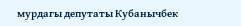мурдагы депутаты Кубанычбек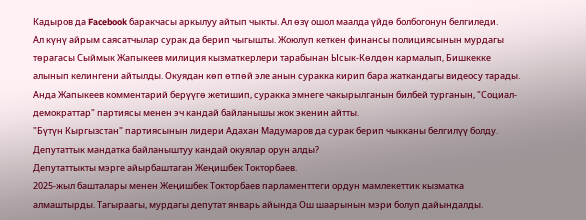Кадыров да Facebook баракчасы аркылуу айтып чыкты. Ал өзү ошол маалда үйдө болбогонун белгиледи.
Ал күнү айрым саясатчылар сурак да берип чыгышты. Жоюлуп кеткен финансы полициясынын мурдагы төрагасы Сыймык Жапыкеев милиция кызматкерлери тарабынан Ысык-Көлдөн кармалып, Бишкекке алынып келингени айтылды. Окуядан көп өтпөй эле анын суракка кирип бара жаткандагы видеосу тарады. Анда Жапыкеев комментарий берүүгө жетишип, суракка эмнеге чакырылганын билбей турганын, "Социал-демократтар" партиясы менен эч кандай байланышы жок экенин айтты.
"Бүтүн Кыргызстан" партиясынын лидери Адахан Мадумаров да сурак берип чыкканы белгилүү болду.
Депутаттык мандатка байланыштуу кандай окуялар орун алды?
Депутаттыкты мэрге айырбаштаган Жеңишбек Токторбаев.
2025-жыл башталары менен Жеңишбек Токторбаев парламенттеги ордун мамлекеттик кызматка алмаштырды. Тагыраагы, мурдагы депутат январь айында Ош шаарынын мэри болуп дайындалды.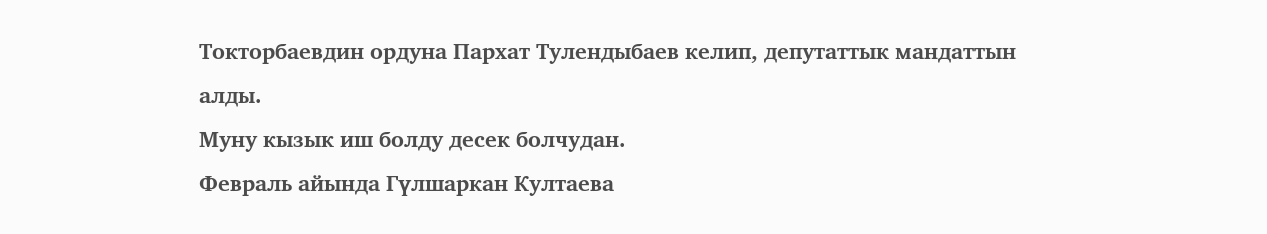Токторбаевдин ордуна Пархат Тулендыбаев келип, депутаттык мандаттын алды.
Муну кызык иш болду десек болчудан.
Февраль айында Гүлшаркан Култаева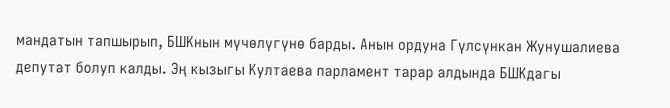мандатын тапшырып, БШКнын мүчөлүгүнө барды. Анын ордуна Гүлсүнкан Жунушалиева депутат болуп калды. Эң кызыгы Култаева парламент тарар алдында БШКдагы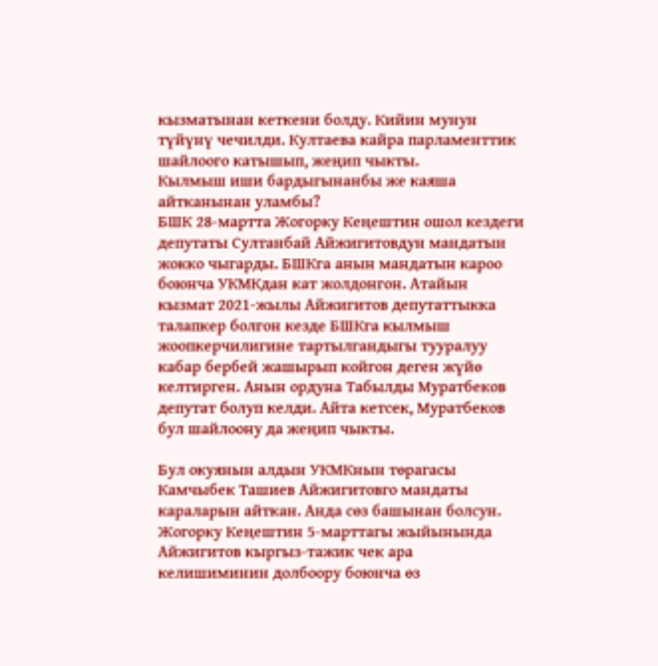кызматынан кеткени болду. Кийин мунун түйүнү чечилди. Култаева кайра парламенттик шайлоого катышып, жеңип чыкты.
Кылмыш иши бардыгынанбы же каяша айтканынан уламбы?
БШК 28-мартта Жогорку Кеңештин ошол кездеги депутаты Султанбай Айжигитовдун мандатын жокко чыгарды. БШКга анын мандатын кароо боюнча УКМКдан кат жолдонгон. Атайын кызмат 2021-жылы Айжигитов депутаттыкка талапкер болгон кезде БШКга кылмыш жоопкерчилигине тартылгандыгы тууралуу кабар бербей жашырып койгон деген жүйө келтирген. Анын ордуна Табылды Муратбеков депутат болуп келди. Айта кетсек, Муратбеков бул шайлоону да жеңип чыкты.

Бул окуянын алдын УКМКнын төрагасы Камчыбек Ташиев Айжигитовго мандаты караларын айткан. Анда сөз башынан болсун.
Жогорку Кеңештин 5-марттагы жыйынында Айжигитов кыргыз-тажик чек ара келишиминин долбоору боюнча өз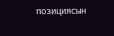позициясын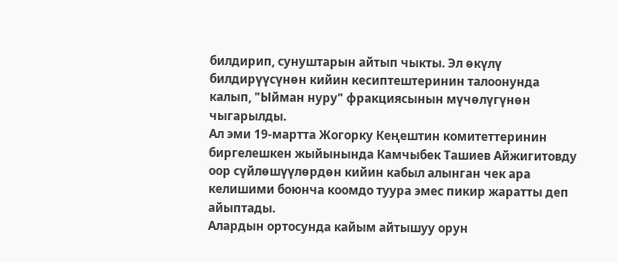билдирип, сунуштарын айтып чыкты. Эл өкүлү билдирүүсүнөн кийин кесиптештеринин талоонунда калып, "Ыйман нуру" фракциясынын мүчөлүгүнөн чыгарылды.
Ал эми 19-мартта Жогорку Кеңештин комитеттеринин биргелешкен жыйынында Камчыбек Ташиев Айжигитовду оор сүйлөшүүлөрдөн кийин кабыл алынган чек ара келишими боюнча коомдо туура эмес пикир жаратты деп айыптады.
Алардын ортосунда кайым айтышуу орун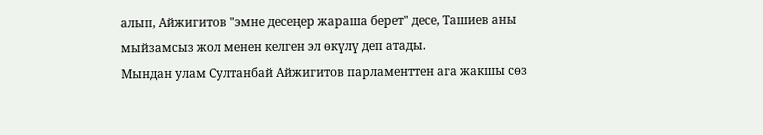алып, Айжигитов "эмне десеңер жараша берет" десе, Ташиев аны мыйзамсыз жол менен келген эл өкүлү деп атады.
Мындан улам Султанбай Айжигитов парламенттен ага жакшы сөз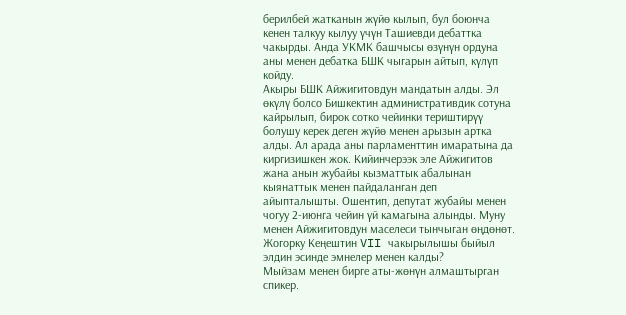берилбей жатканын жүйө кылып, бул боюнча кенен талкуу кылуу үчүн Ташиевди дебаттка чакырды. Анда УКМК башчысы өзүнүн ордуна аны менен дебатка БШК чыгарын айтып, күлүп койду.
Акыры БШК Айжигитовдун мандатын алды. Эл өкүлү болсо Бишкектин административдик сотуна кайрылып, бирок сотко чейинки териштирүү болушу керек деген жүйө менен арызын артка алды. Ал арада аны парламенттин имаратына да киргизишкен жок. Кийинчерээк эле Айжигитов жана анын жубайы кызматтык абалынан кыянаттык менен пайдаланган деп айыпталышты. Ошентип, депутат жубайы менен чогуу 2-июнга чейин үй камагына алынды. Муну менен Айжигитовдун маселеси тынчыган өңдөнөт.
Жогорку Кеңештин VII чакырылышы быйыл элдин эсинде эмнелер менен калды?
Мыйзам менен бирге аты-жөнүн алмаштырган спикер.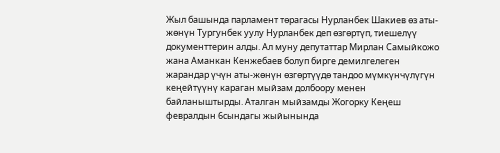Жыл башында парламент төрагасы Нурланбек Шакиев өз аты-жөнүн Тургунбек уулу Нурланбек деп өзгөртүп, тиешелүү документтерин алды. Ал муну депутаттар Мирлан Самыйкожо жана Аманкан Кенжебаев болуп бирге демилгелеген жарандар үчүн аты-жөнүн өзгөртүүдө тандоо мүмкүнчүлүгүн кеңейтүүнү караган мыйзам долбоору менен байланыштырды. Аталган мыйзамды Жогорку Кеңеш февралдын 6сындагы жыйынында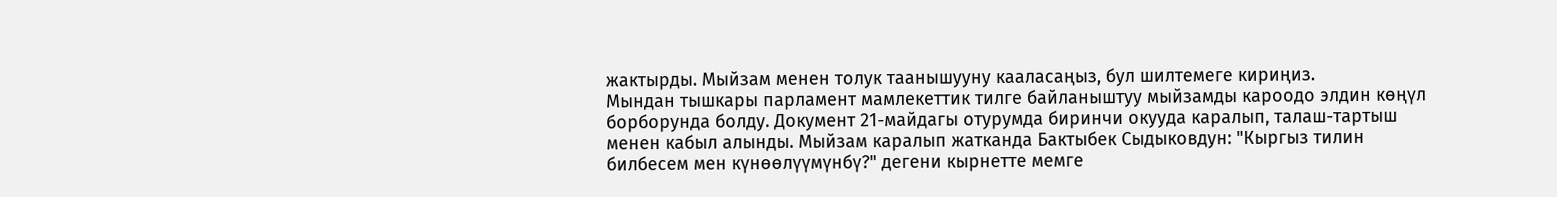жактырды. Мыйзам менен толук таанышууну кааласаңыз, бул шилтемеге кириңиз.
Мындан тышкары парламент мамлекеттик тилге байланыштуу мыйзамды кароодо элдин көңүл борборунда болду. Документ 21-майдагы отурумда биринчи окууда каралып, талаш-тартыш менен кабыл алынды. Мыйзам каралып жатканда Бактыбек Сыдыковдун: "Кыргыз тилин билбесем мен күнөөлүүмүнбү?" дегени кырнетте мемге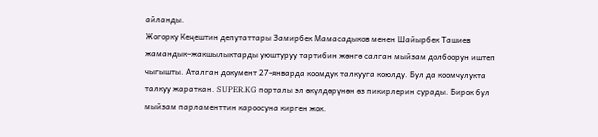айланды.
Жогорку Кеңештин депутаттары Замирбек Мамасадыков менен Шайырбек Ташиев жамандык–жакшылыктарды уюштуруу тартибин жөнгө салган мыйзам долбоорун иштеп чыгышты. Аталган документ 27-январда коомдук талкууга коюлду. Бул да коомчулукта талкуу жараткан. SUPER.KG порталы эл өкүлдөрүнөн өз пикирлерин сурады. Бирок бул мыйзам парламенттин кароосуна кирген жок.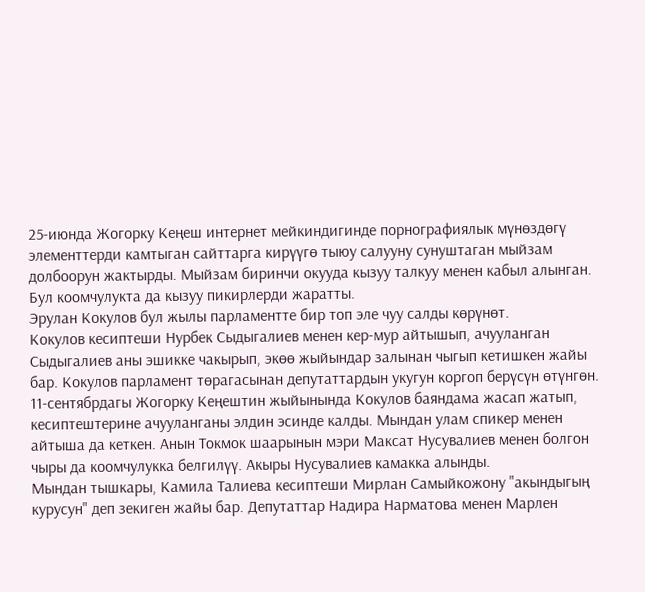25-июнда Жогорку Кеңеш интернет мейкиндигинде порнографиялык мүнөздөгү элементтерди камтыган сайттарга кирүүгө тыюу салууну сунуштаган мыйзам долбоорун жактырды. Мыйзам биринчи окууда кызуу талкуу менен кабыл алынган. Бул коомчулукта да кызуу пикирлерди жаратты.
Эрулан Кокулов бул жылы парламентте бир топ эле чуу салды көрүнөт.
Кокулов кесиптеши Нурбек Сыдыгалиев менен кер-мур айтышып, ачууланган Сыдыгалиев аны эшикке чакырып, экөө жыйындар залынан чыгып кетишкен жайы бар. Кокулов парламент төрагасынан депутаттардын укугун коргоп берүсүн өтүнгөн. 11-сентябрдагы Жогорку Кеңештин жыйынында Кокулов баяндама жасап жатып, кесиптештерине ачууланганы элдин эсинде калды. Мындан улам спикер менен айтыша да кеткен. Анын Токмок шаарынын мэри Максат Нусувалиев менен болгон чыры да коомчулукка белгилүү. Акыры Нусувалиев камакка алынды.
Мындан тышкары, Камила Талиева кесиптеши Мирлан Самыйкожону "акындыгың курусун" деп зекиген жайы бар. Депутаттар Надира Нарматова менен Марлен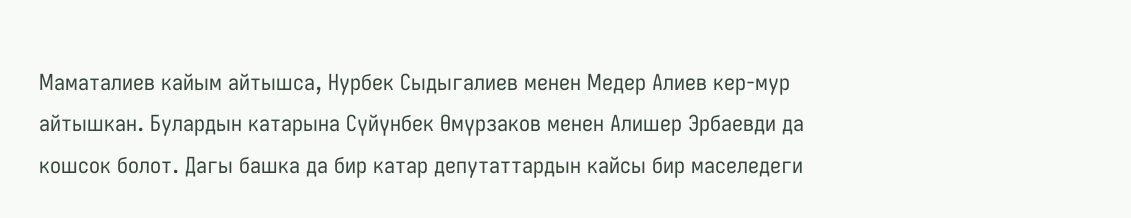Маматалиев кайым айтышса, Нурбек Сыдыгалиев менен Медер Алиев кер-мур айтышкан. Булардын катарына Сүйүнбек Өмүрзаков менен Алишер Эрбаевди да кошсок болот. Дагы башка да бир катар депутаттардын кайсы бир маселедеги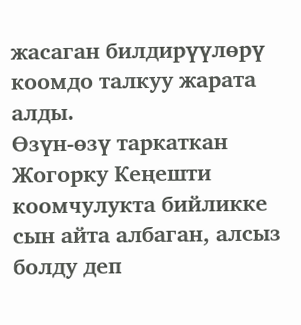жасаган билдирүүлөрү коомдо талкуу жарата алды.
Өзүн-өзү таркаткан Жогорку Кеңешти коомчулукта бийликке сын айта албаган, алсыз болду деп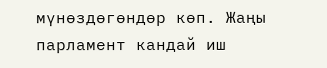мүнөздөгөндөр көп. Жаңы парламент кандай иш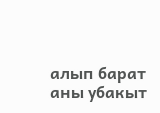алып барат аны убакыт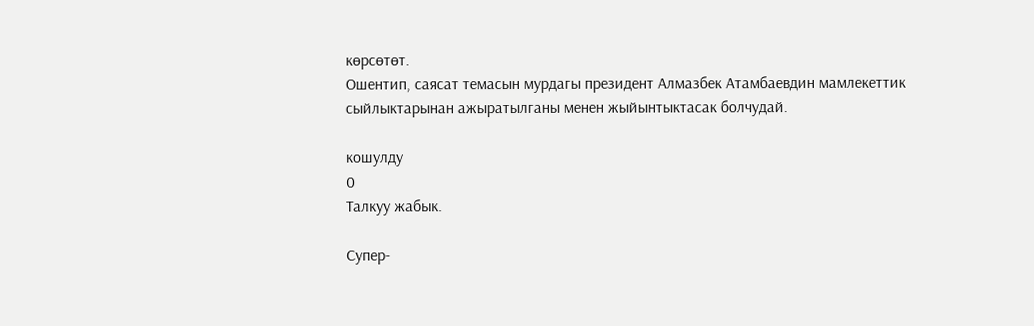көрсөтөт.
Ошентип, саясат темасын мурдагы президент Алмазбек Атамбаевдин мамлекеттик сыйлыктарынан ажыратылганы менен жыйынтыктасак болчудай.

кошулду
0
Талкуу жабык.

Супер-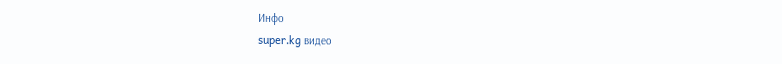Инфо
super.kg видео